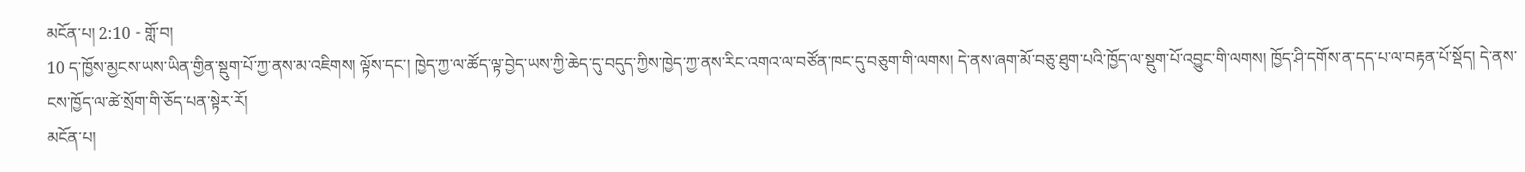མངོན་པ། 2:10 - གློ་བ།
10 ད་ཁྱོས་མྱངས་ཡས་ཡིན་གྱིན་སྡུག་པོ་ཀྱ་ནས་མ་འཇིགས། ལྟོས་དང་། ཁྱེད་ཀྱ་ལ་ཚོད་ལྟ་བྱེད་ཡས་ཀྱི་ཆེད་དུ་བདུད་ཀྱིས་ཁྱེད་ཀྱ་ནས་རིང་འགའ་ལ་བཙོན་ཁང་དུ་བཅུག་གི་ལགས། དེ་ནས་ཞག་མོ་བཅུ་ཐུག་པའི་ཁྱོད་ལ་སྡུག་པོ་འབྱུང་གི་ལགས། ཁྱོད་ཤི་དགོས་ན་དད་པ་ལ་བརྟན་པོ་སྡོད། དེ་ནས་ངས་ཁྱོད་ལ་ཚེ་སྲོག་གི་ཅོད་པན་སྟེར་རོ།
མངོན་པ།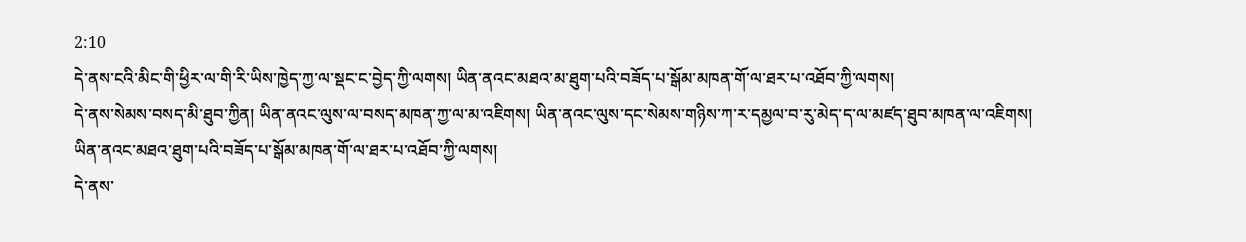2:10
དེ་ནས་ངའི་མིང་གི་ཕྱིར་ལ་གི་རི་ཡིས་ཁྱེད་ཀྱ་ལ་སྡང་ང་བྱེད་ཀྱི་ལགས། ཡིན་ནའང་མཐའ་མ་ཐུག་པའི་བཟོད་པ་སྒོམ་མཁན་གོ་ལ་ཐར་པ་འཐོབ་ཀྱི་ལགས།
དེ་ནས་སེམས་བསད་མི་ཐུབ་ཀྱིན། ཡིན་ནའང་ལུས་ལ་བསད་མཁན་ཀྱ་ལ་མ་འཇིགས། ཡིན་ནའང་ལུས་དང་སེམས་གཉིས་ཀ་ར་དམྱལ་བ་རུ་མེད་ད་ལ་མཛད་ཐུབ་མཁན་ལ་འཇིགས།
ཡིན་ནའང་མཐའ་ཐུག་པའི་བཟོད་པ་སྒོམ་མཁན་གོ་ལ་ཐར་པ་འཐོབ་ཀྱི་ལགས།
དེ་ནས་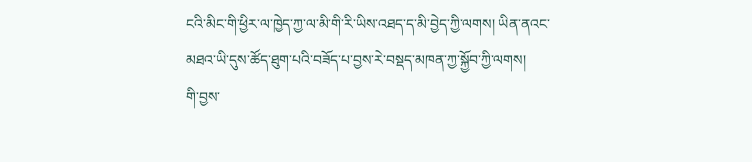ངའི་མིང་གི་ཕྱིར་ལ་ཁྱེད་ཀྱ་ལ་མི་གི་རི་ཡིས་འཐད་ད་མི་བྱེད་ཀྱི་ལགས། ཡིན་ནའང་མཐའ་ཡི་དུས་ཚོད་ཐུག་པའི་བཟོད་པ་བྱས་རེ་བསྡད་མཁན་ཀྱ་སྐྱོབ་ཀྱི་ལགས།
གི་བྱས་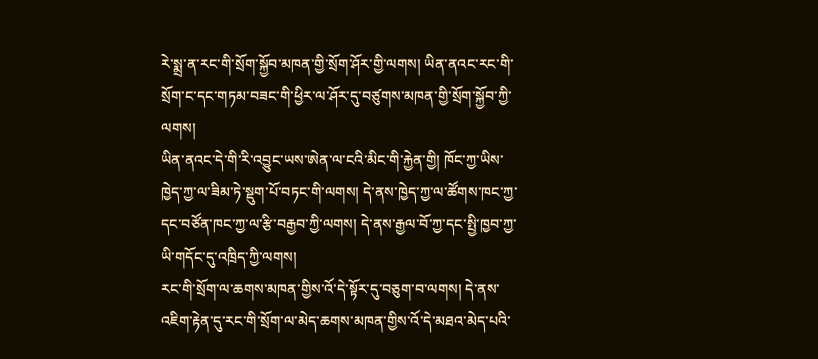རེ་སྨྲ་ན་རང་གི་སྲོག་སྐྱོབ་མཁན་གྱི་སྲོག་ཤོར་གྱི་ལགས། ཡིན་ནའང་རང་གི་སྲོག་ང་དང་གཏམ་བཟང་གི་ཕྱིར་ལ་ཤོར་དུ་བཙུགས་མཁན་གྱི་སྲོག་སྐྱོབ་ཀྱི་ལགས།
ཡིན་ནའང་དེ་གི་རི་འབྱུང་ཡས་ཨེན་ལ་ངའི་མིང་གི་རྐྱེན་གྱི། ཁོང་ཀྱ་ཡིས་ཁྱེད་ཀྱ་ལ་ཟིམ་ཏེ་སྡུག་པོ་བཏང་གི་ལགས། དེ་ནས་ཁྱེད་ཀྱ་ལ་ཚོགས་ཁང་ཀྱ་དང་བཙོན་ཁང་ཀྱ་ལ་རྩི་བརྒྱབ་ཀྱི་ལགས། དེ་ནས་རྒྱལ་བོ་ཀྱ་དང་སྤྱི་ཁྱབ་ཀྱ་ཡི་གདོང་དུ་འཁྲིད་ཀྱི་ལགས།
རང་གི་སྲོག་ལ་ཆགས་མཁན་གྱིས་འོ་དེ་སྟོར་དུ་བཅུག་བ་ལགས། དེ་ནས་འཇིག་རྟེན་དུ་རང་གི་སྲོག་ལ་མེད་ཆགས་མཁན་གྱིས་འོ་དེ་མཐའ་མེད་པའི་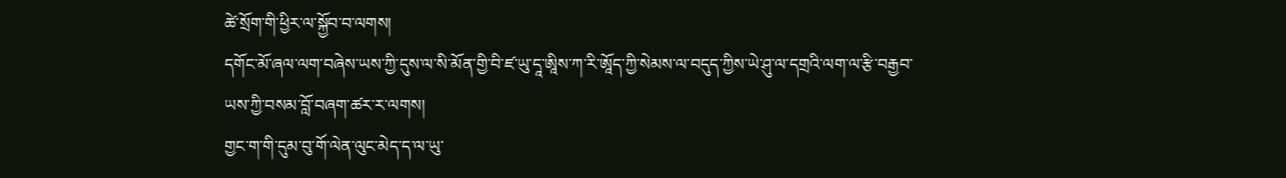ཚེ་སྲོག་གི་ཕྱིར་ལ་སྐྱོབ་བ་ལགས།
དགོང་མོ་ཞལ་ལག་བཞེས་ཡས་ཀྱི་དུས་ལ་སི་མོན་གྱི་བི་ཛ་ཡུ་དཱ་ཨཱིས་ཀ་རི་ཨཱོད་ཀྱི་སེམས་ལ་བདུད་ཀྱིས་ཡེ་ཤུ་ལ་དགྲའི་ལག་ལ་རྩི་བརྒྱབ་ཡས་ཀྱི་བསམ་བློ་བཞག་ཚར་ར་ལགས།
གྱང་ག་གི་དུམ་བུ་གོ་ལེན་ལུང་མེད་ད་ལ་ཡུ་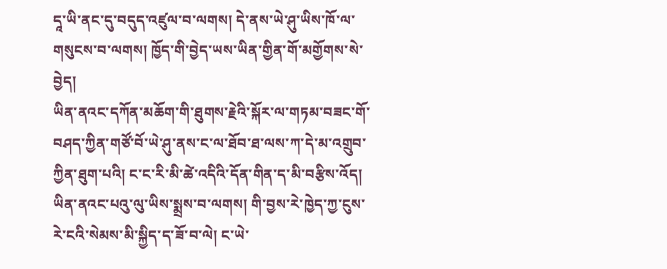དཱ་ཡི་ནང་དུ་བདུད་འཛུལ་བ་ལགས། དེ་ནས་ཡེ་ཤུ་ཡིས་ཁོ་ལ་གསུངས་བ་ལགས། ཁྱོད་གི་བྱེད་ཡས་ཡིན་གྱིན་གོ་མགྱོགས་སེ་བྱེད།
ཡིན་ནའང་དཀོན་མཆོག་གི་ཐུགས་རྗེའི་སྐོར་ལ་གཏམ་བཟང་གོ་བཤད་ཀྱིན་གཙོ་བོ་ཡེ་ཤུ་ནས་ང་ལ་ཐོབ་ཐ་ལས་ཀ་དེ་མ་འགྲུབ་ཀྱིན་ཐུག་པའི། ང་ང་རི་མི་ཚེ་འདིའི་དོན་གིན་ད་མི་བརྩིས་འོད།
ཡིན་ནའང་པའུ་ལུ་ཡིས་སྨྲས་བ་ལགས། གི་བྱས་རེ་ཁྱེད་ཀྱ་ངུས་རེ་ངའི་སེམས་མི་སྐྱིད་ད་ཟོ་བ་ལེ། ང་ཡེ་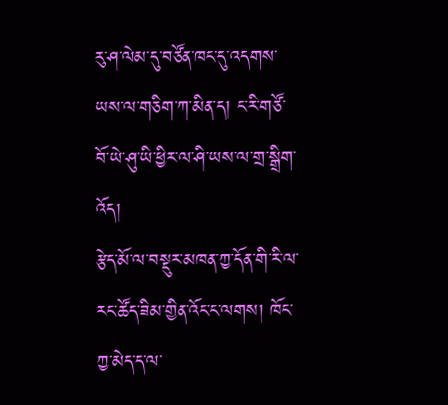རུ་ཤ་ལེམ་དུ་བཙོན་ཁང་དུ་འདགས་ཡས་ལ་གཅིག་ཀ་མིན་ད། ང་རི་གཙོ་བོ་ཡེ་ཤུ་ཡི་ཕྱིར་ལ་ཤི་ཡས་ལ་གྲ་སྒྲིག་འོད།
རྩེད་མོ་ལ་བསྡུར་མཁན་ཀྱ་དོན་གི་རི་ལ་རང་ཚོད་ཟིམ་གྱིན་འོང་ང་ལགས། ཁོང་ཀྱ་མེད་ད་ལ་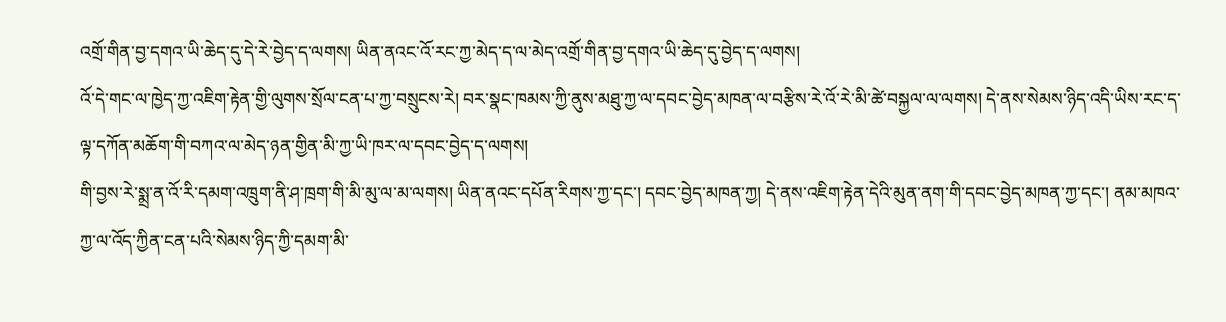འགྲོ་གིན་བྱ་དགའ་ཡི་ཆེད་དུ་དེ་རེ་བྱེད་ད་ལགས། ཡིན་ནའང་འོ་རང་ཀྱ་མེད་ད་ལ་མེད་འགྲོ་གིན་བྱ་དགའ་ཡི་ཆེད་དུ་བྱེད་ད་ལགས།
འོ་དེ་གང་ལ་ཁྱེད་ཀྱ་འཇིག་རྟེན་གྱི་ལུགས་སྲོལ་ངན་པ་ཀྱ་བསྲུངས་རེ། བར་སྣང་ཁམས་ཀྱི་ནུས་མཐུ་ཀྱ་ལ་དབང་བྱེད་མཁན་ལ་བརྩིས་རེ་འོ་རེ་མི་ཚེ་བསྐྱལ་ལ་ལགས། དེ་ནས་སེམས་ཉིད་འདི་ཡིས་རང་ད་ལྟ་དཀོན་མཆོག་གི་བཀའ་ལ་མེད་ཉན་གྱིན་མི་ཀྱ་ཡི་ཁར་ལ་དབང་བྱེད་ད་ལགས།
གི་བྱས་རེ་སྨྲ་ན་འོ་རི་དམག་འཁྲུག་ནི་ཤ་ཁྲག་གི་མི་མུ་ལ་མ་ལགས། ཡིན་ནའང་དཔོན་རིགས་ཀྱ་དང་། དབང་བྱེད་མཁན་ཀྱ། དེ་ནས་འཇིག་རྟེན་དེའི་མུན་ནག་གི་དབང་བྱེད་མཁན་ཀྱ་དང་། ནམ་མཁའ་ཀྱ་ལ་འོད་ཀྱིན་ངན་པའི་སེམས་ཉིད་ཀྱི་དམག་མི་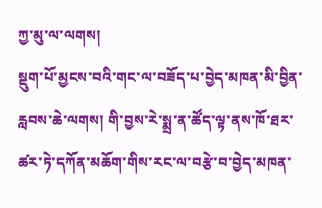ཀྱ་མུ་ལ་ལགས།
སྡུག་པོ་མྱངས་བའི་གང་ལ་བཟོད་པ་བྱེད་མཁན་མི་བྱིན་རླབས་ཆེ་ལགས། གི་བྱས་རེ་སྨྲ་ན་ཚོད་ལྟ་ནས་ཁོ་ཐར་ཚར་ཏེ་དཀོན་མཆོག་གིས་རང་ལ་བརྩེ་བ་བྱེད་མཁན་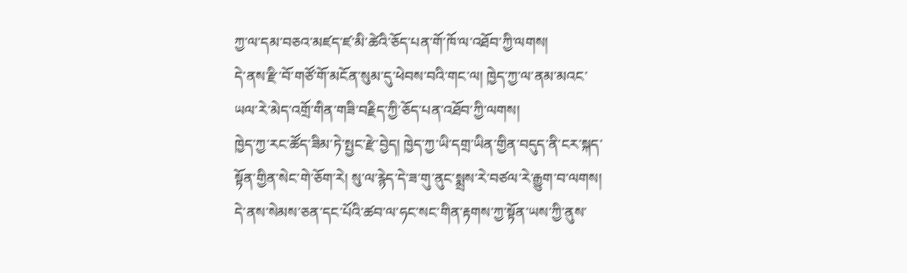ཀྱ་ལ་དམ་བཅའ་མཛད་ཛ་མི་ཚེའི་ཅོད་པན་གོ་ཁོ་ལ་འཐོབ་ཀྱི་ལགས།
དེ་ནས་རྫི་བོ་གཙོ་གོ་མངོན་སུམ་དུ་ཕེབས་བའི་གང་ལ། ཁྱེད་ཀྱ་ལ་ནམ་མའང་ཡལ་རེ་མེད་འགྲོ་གིན་གཟི་བརྗིད་ཀྱི་ཅོད་པན་འཐོབ་ཀྱི་ལགས།
ཁྱེད་ཀྱ་རང་ཚོད་ཟིམ་ཏེ་སྤྱང་རྫེ་བྱེད། ཁྱེད་ཀྱ་ཡི་དགྲ་ཡིན་གྱིན་བདུད་ནི་ངར་སྐད་སྟོན་གྱིན་སེང་གེ་ཅོག་རེ། སུ་ལ་རྙེད་དེ་ཟ་གུ་ནུང་སྨྲས་རེ་བཙལ་རེ་རྒྱུག་བ་ལགས།
དེ་ནས་སེམས་ཅན་དང་པོའི་ཚབ་ལ་ཧང་སང་གིན་རྟགས་ཀྱ་སྟོན་ཡས་ཀྱི་ནུས་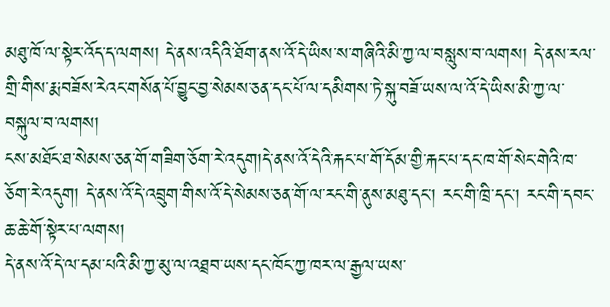མཐུ་ཁོ་ལ་སྟེར་འོད་ད་ལགས། དེ་ནས་འདིའི་ཐོག་ནས་འོ་དེ་ཡིས་ས་གཞིའི་མི་ཀྱ་ལ་བསླུས་བ་ལགས། དེ་ནས་རལ་གྲི་གིས་རྨ་བཟོས་རེའང་གསོན་པོ་བྱུང་བྱ་སེམས་ཅན་དང་པོ་ལ་དམིགས་ཏེ་སྐུ་བཟོ་ཡས་ལ་འོ་དེ་ཡིས་མི་ཀྱ་ལ་བསྐུལ་བ་ལགས།
ངས་མཐོང་ཐ་སེམས་ཅན་གོ་གཟིག་ཅོག་རེ་འདུག།དེ་ནས་འོ་དེའི་རྐང་པ་གོ་དོམ་གྱི་རྐང་པ་དང་ཁ་གོ་སེང་གེའི་ཁ་ཅོག་རེ་འདུག། དེ་ནས་འོ་དེ་འབྲུག་གིས་འོ་དེ་སེམས་ཅན་གོ་ལ་རང་གི་ནུས་མཐུ་དང་། རང་གི་ཁྲི་དང་། རང་གི་དབང་ཆ་ཆེ་གོ་སྟེར་པ་ལགས།
དེ་ནས་འོ་དེ་ལ་དམ་པའི་མི་ཀྱ་མུ་ལ་འཐྲབ་ཡས་དང་ཁོང་ཀྱ་ཁར་ལ་རྒྱལ་ཡས་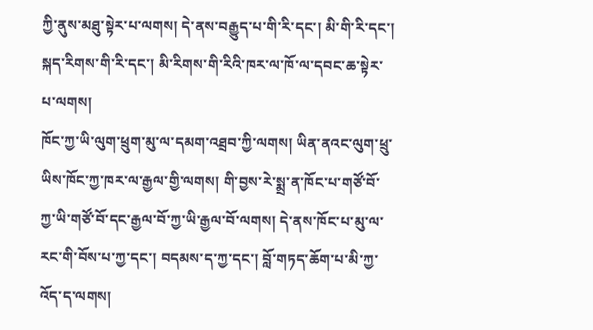ཀྱི་ནུས་མཐུ་སྟེར་པ་ལགས། དེ་ནས་བརྒྱུད་པ་གི་རི་དང་། མི་གི་རི་དང་། སྐད་རིགས་གི་རི་དང་། མི་རིགས་གི་རིའི་ཁར་ལ་ཁོ་ལ་དབང་ཆ་སྟེར་པ་ལགས།
ཁོང་ཀྱ་ཡི་ལུག་ཕྲུག་མུ་ལ་དམག་འཐྲབ་ཀྱི་ལགས། ཡིན་ནའང་ལུག་ཕྲུ་ཡིས་ཁོང་ཀྱ་ཁར་ལ་རྒྱལ་གྱི་ལགས། གི་བྱས་རེ་སྨྲ་ན་ཁོང་པ་གཙོ་བོ་ཀྱ་ཡི་གཙོ་བོ་དང་རྒྱལ་བོ་ཀྱ་ཡི་རྒྱལ་བོ་ལགས། དེ་ནས་ཁོང་པ་མུ་ལ་རང་གི་བོས་པ་ཀྱ་དང་། བདམས་ད་ཀྱ་དང་། བློ་གཏད་ཆོག་པ་མི་ཀྱ་འོད་ད་ལགས།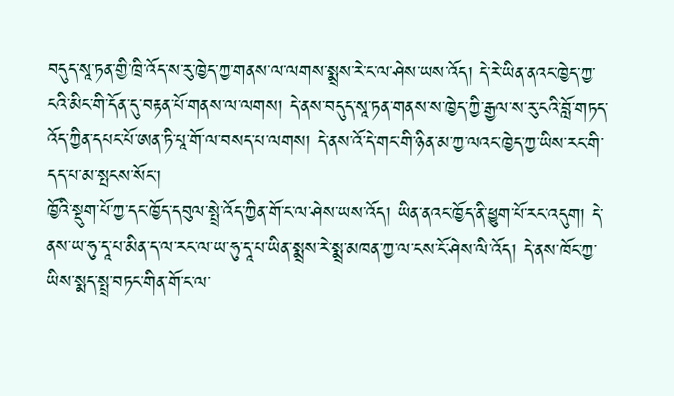བདུད་སཱ་ཏན་གྱི་ཁྲི་འོད་ས་རུ་ཁྱེད་ཀྱ་གནས་ལ་ལགས་སྨྲས་རེ་ང་ལ་ཤེས་ཡས་འོད། དེ་རེ་ཡིན་ནའང་ཁྱེད་ཀྱ་ངའི་མིང་གི་དོན་དུ་བརྟན་པོ་གནས་ལ་ལགས། དེ་ནས་བདུད་སཱ་ཏན་གནས་ས་ཁྱེད་ཀྱི་རྒྱལ་ས་རུ་ངའི་བློ་གཏད་འོད་ཀྱིན་དཔང་པོ་ཨན་ཏི་པཱ་གོ་ལ་བསད་པ་ལགས། དེ་ནས་འོ་དེ་གང་གི་ཉིན་མ་ཀྱ་ལའང་ཁྱེད་ཀྱ་ཡིས་རང་གི་དད་པ་མ་སྤངས་སོང་།
ཁྱོའི་སྡུག་པོ་ཀྱ་དང་ཁྱོད་དབུལ་སྤྲེ་འོད་ཀྱིན་གོ་ང་ལ་ཤེས་ཡས་འོད། ཡིན་ནའང་ཁྱོད་ནི་ཕྱུག་པོ་རང་འདུག། དེ་ནས་ཡ་ཧུ་དཱ་པ་མིན་ད་ལ་རང་ལ་ཡ་ཧུ་དཱ་པ་ཡིན་སྨྲས་རེ་སྨྲ་མཁན་ཀྱ་ལ་ངས་ངོ་ཤེས་ལི་འོད། དེ་ནས་ཁོང་ཀྱ་ཡིས་སྨད་སྤྲ་བཏང་གིན་གོ་ང་ལ་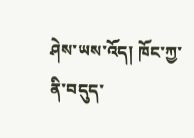ཤེས་ཡས་འོད། ཁོང་ཀྱ་ནི་བདུད་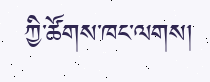ཀྱི་ཚོགས་ཁང་ལགས།